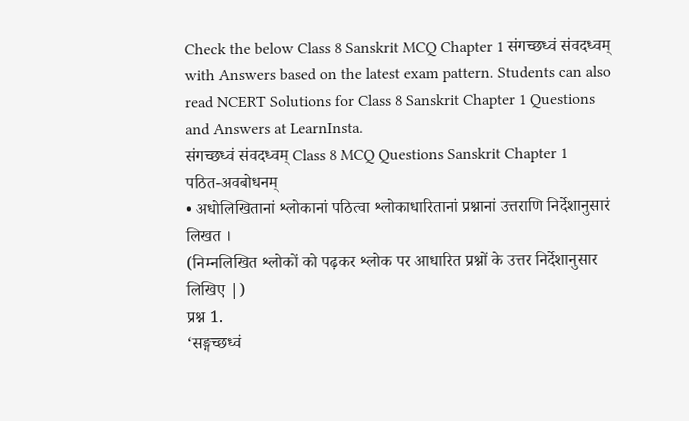Check the below Class 8 Sanskrit MCQ Chapter 1 संगच्छध्वं संवदध्वम् with Answers based on the latest exam pattern. Students can also read NCERT Solutions for Class 8 Sanskrit Chapter 1 Questions and Answers at LearnInsta.
संगच्छध्वं संवदध्वम् Class 8 MCQ Questions Sanskrit Chapter 1
पठित-अवबोधनम्
• अधोलिखितानां श्लोकानां पठित्वा श्लोकाधारितानां प्रश्नानां उत्तराणि निर्देशानुसारं लिखत ।
(निम्नलिखित श्लोकों को पढ़कर श्लोक पर आधारित प्रश्नों के उत्तर निर्देशानुसार लिखिए |)
प्रश्न 1.
‘सङ्गच्छध्वं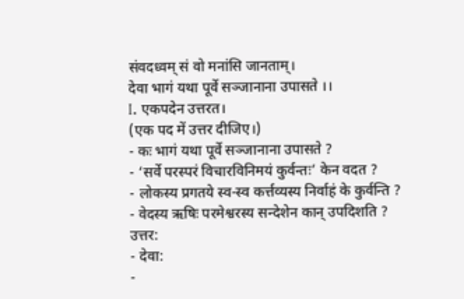संवदध्वम् सं वो मनांसि जानताम्।
देवा भागं यथा पूर्वे सञ्जानाना उपासते ।।
I. एकपदेन उत्तरत।
(एक पद में उत्तर दीजिए।)
- कः भागं यथा पूर्वे सञ्जानाना उपासते ?
- ‘सर्वे परस्परं विचारविनिमयं कुर्वन्तः’ केन वदत ?
- लोकस्य प्रगतये स्व-स्व कर्त्तव्यस्य निर्वाहं के कुर्वन्ति ?
- वेदस्य ऋषिः परमेश्वरस्य सन्देशेन कान् उपदिशति ?
उत्तर:
- देवा:
-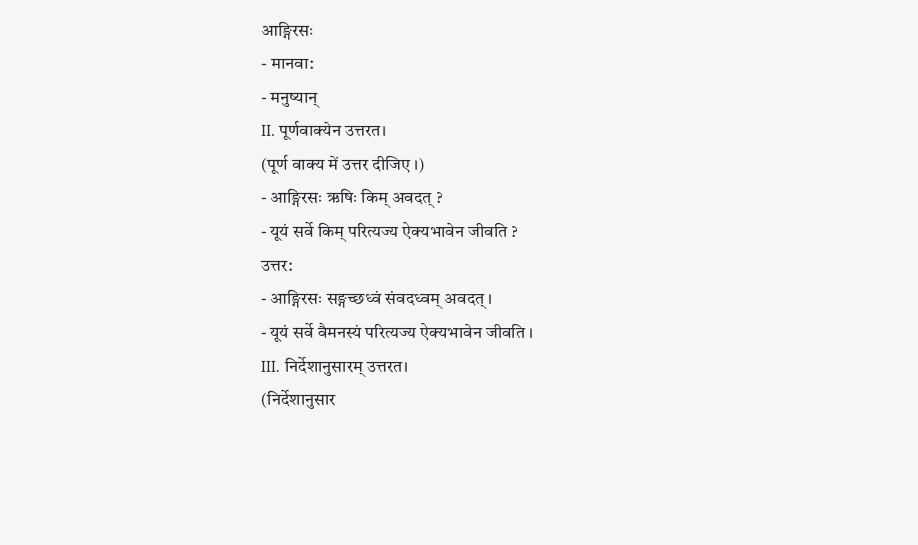आङ्गिरसः
- मानवा:
- मनुष्यान्
II. पूर्णवाक्येन उत्तरत।
(पूर्ण वाक्य में उत्तर दीजिए ।)
- आङ्गिरसः ऋषिः किम् अवदत् ?
- यूयं सर्वे किम् परित्यज्य ऐक्यभावेन जीवति ?
उत्तर:
- आङ्गिरसः सङ्गच्छध्वं संवदध्वम् अवदत् ।
- यूयं सर्वे वैमनस्यं परित्यज्य ऐक्यभावेन जीवति ।
III. निर्देशानुसारम् उत्तरत।
(निर्देशानुसार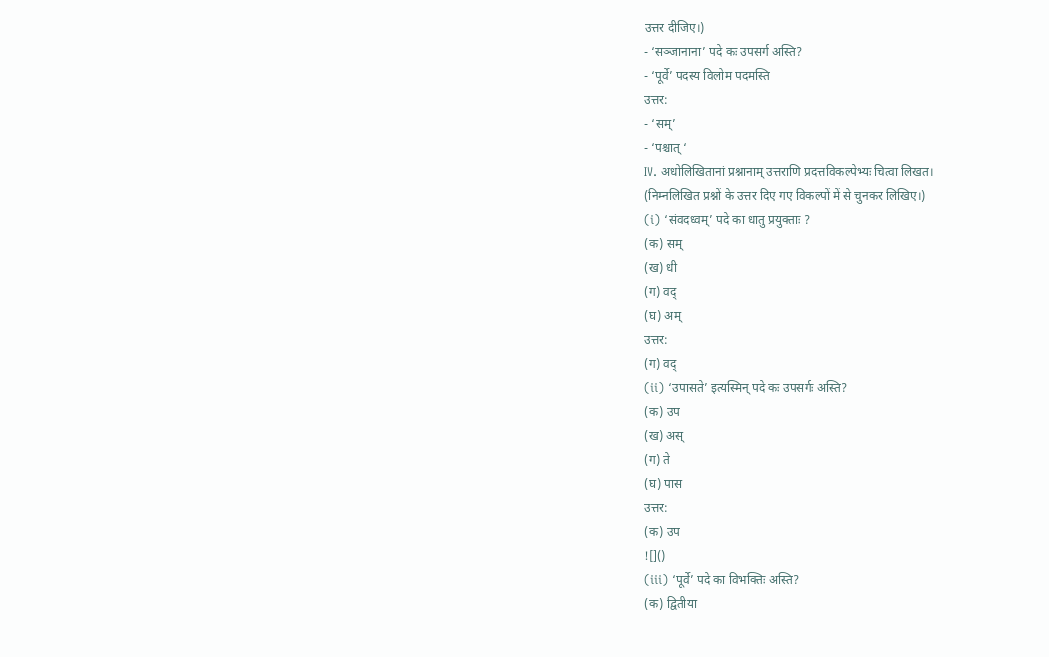उत्तर दीजिए।)
- ‘सञ्जानाना’ पदे कः उपसर्ग अस्ति?
- ‘पूर्वे’ पदस्य विलोम पदमस्ति
उत्तर:
- ‘सम्’
- ‘पश्चात् ‘
IV. अधोलिखितानां प्रश्नानाम् उत्तराणि प्रदत्तविकल्पेभ्यः चित्वा लिखत।
(निम्नलिखित प्रश्नों के उत्तर दिए गए विकल्पों में से चुनकर लिखिए।)
(i) ‘संवदध्वम्’ पदे का धातु प्रयुक्ताः ?
(क) सम्
(ख) धी
(ग) वद्
(घ) अम्
उत्तर:
(ग) वद्
(ii) ‘उपासते’ इत्यस्मिन् पदे कः उपसर्गः अस्ति?
(क) उप
(ख) अस्
(ग) ते
(घ) पास
उत्तर:
(क) उप
![]()
(iii) ‘पूर्वे’ पदे का विभक्तिः अस्ति?
(क) द्वितीया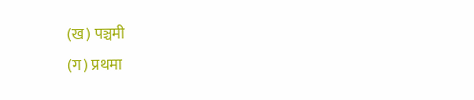(ख) पञ्चमी
(ग) प्रथमा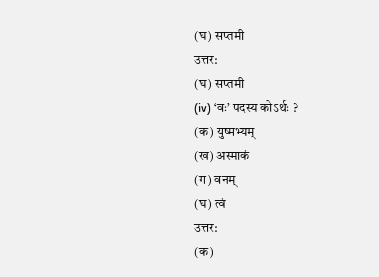(घ) सप्तमी
उत्तर:
(घ) सप्तमी
(iv) ‘वः’ पदस्य कोऽर्थः ?
(क) युष्मभ्यम्
(ख) अस्माकं
(ग) वनम्
(घ) त्वं
उत्तर:
(क)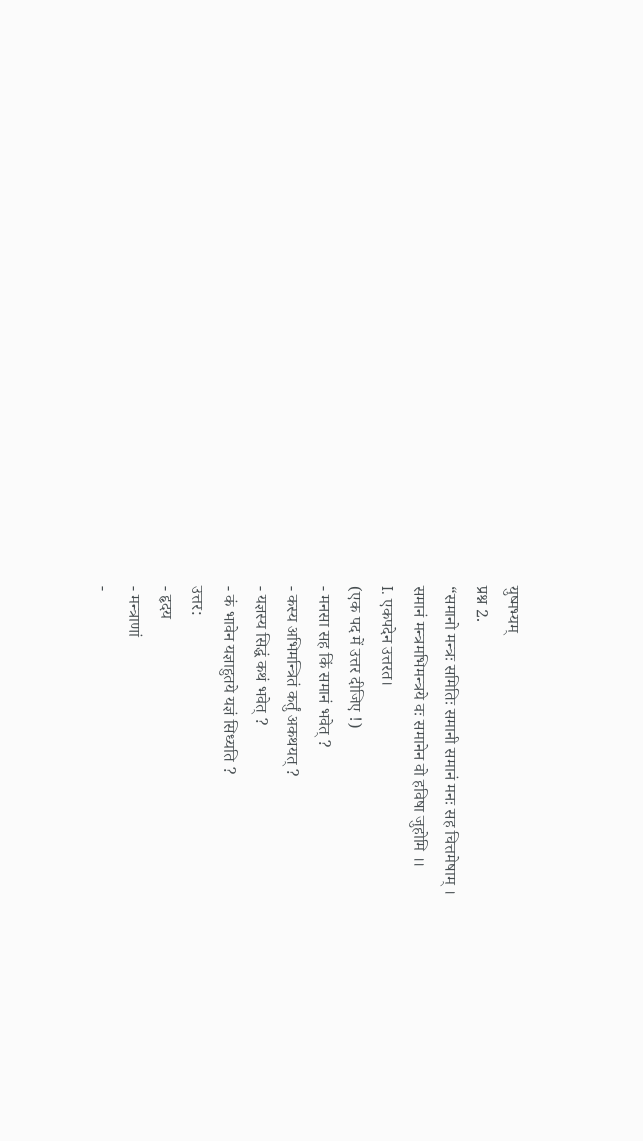युष्मभ्यम्
प्रश्न 2.
“समानो मन्त्रः समितिः समानी समानं मनः सह चित्तमेषाम् ।
समानं मन्त्रमभिमन्त्रये वः समानेन वो हविषा जुहोमि ।।
I. एकपदेन उत्तरत।
(एक पद में उत्तर दीजिए !)
- मनसा सह किं समानं भवेत् ?
- कस्य अभिमन्त्रितं कर्तुं अकथयत् ?
- यज्ञस्य सिद्धं कथं भवेत् ?
- कं भावेन यज्ञाहुतये यज्ञं सिध्यति ?
उत्तर:
- हृदय
- मन्त्राणां
-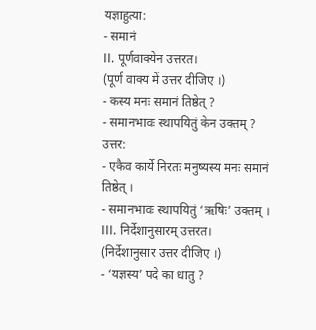यज्ञाहुत्या:
- समानं
II. पूर्णवाक्येन उत्तरत।
(पूर्ण वाक्य में उत्तर दीजिए ।)
- कस्य मनः समानं तिष्ठेत् ?
- समानभावः स्थापयितुं केन उक्तम् ?
उत्तर:
- एकैव कार्ये निरतः मनुष्यस्य मनः समानं तिष्ठेत् ।
- समानभावः स्थापयितुं ‘ऋषिः’ उक्तम् ।
III. निर्देशानुसारम् उत्तरत।
(निर्देशानुसार उत्तर दीजिए ।)
- ‘यज्ञस्य’ पदे का धातु ?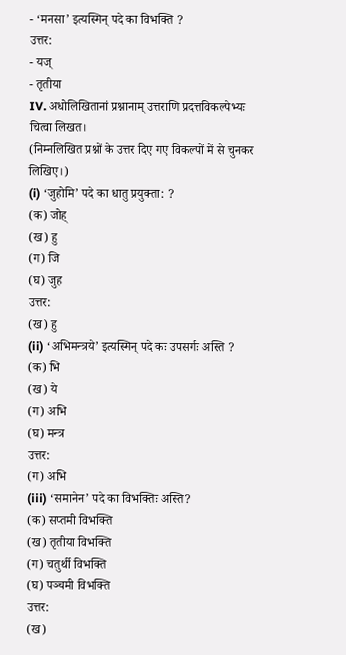- ‘मनसा’ इत्यस्मिन् पदे का विभक्ति ?
उत्तर:
- यज्
- तृतीया
IV. अधोलिखितानां प्रश्नानाम् उत्तराणि प्रदत्तविकल्पेभ्यः चित्वा लिखत।
(निम्नलिखित प्रश्नों के उत्तर दिए गए विकल्पों में से चुनकर लिखिए।)
(i) ‘जुहोमि’ पदे का धातु प्रयुक्ता: ?
(क) जोह्
(ख) हु
(ग) जि
(घ) जुह
उत्तर:
(ख) हु
(ii) ‘अभिमन्त्रये’ इत्यस्मिन् पदे कः उपसर्गः अस्ति ?
(क) भि
(ख) ये
(ग) अभि
(घ) मन्त्र
उत्तर:
(ग) अभि
(iii) ‘समानेन’ पदे का विभक्तिः अस्ति?
(क) सप्तमी विभक्ति
(ख) तृतीया विभक्ति
(ग) चतुर्थी विभक्ति
(घ) पञ्चमी विभक्ति
उत्तर:
(ख)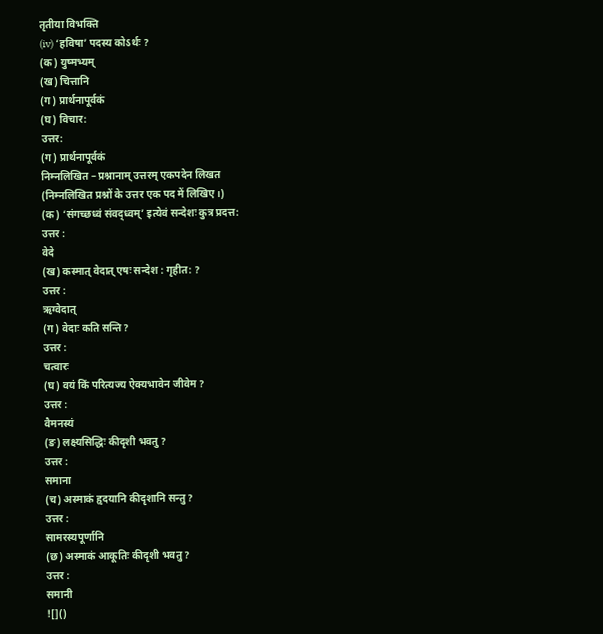तृतीया विभक्ति
(iv) ‘हविषा’ पदस्य कोऽर्थः ?
(क) युष्मभ्यम्
(ख) चित्तानि
(ग) प्रार्थनापूर्वकं
(घ) विचार:
उत्तर:
(ग) प्रार्थनापूर्वकं
निम्नलिखित – प्रश्नानाम् उत्तरम् एकपदेन लिखत
(निम्नलिखित प्रश्नों के उत्तर एक पद में लिखिए।)
(क) ‘संगच्छध्वं संवद्ध्वम्’ इत्येवं सन्देशः कुत्र प्रदत्त:
उत्तर :
वेदे
(ख) कस्मात् वेदात् एषः सन्देश : गृहीत: ?
उत्तर :
ऋग्वेदात्
(ग) वेदाः कति सन्ति?
उत्तर :
चत्वारः
(घ) वयं किं परित्यज्य ऐक्यभावेन जीवेम ?
उत्तर :
वैमनस्यं
(ङ) लक्ष्यसिद्धिः कीदृशी भवतु ?
उत्तर :
समाना
(च) अस्माकं हृदयानि कीदृशानि सन्तु ?
उत्तर :
सामरस्यपूर्णानि
(छ) अस्माकं आकूतिः कीदृशी भवतु ?
उत्तर :
समानी
![]()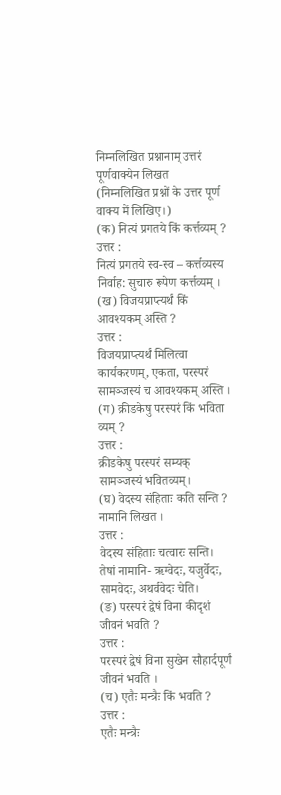निम्नलिखित प्रश्नानाम् उत्तरं पूर्णवाक्येन लिखत
(निम्नलिखित प्रश्नों के उत्तर पूर्ण वाक्य में लिखिए।)
(क) नित्यं प्रगतये किं कर्त्तव्यम् ?
उत्तर :
नित्यं प्रगतये स्व-स्व – कर्त्तव्यस्य निर्वाह: सुचारु रूपेण कर्त्तव्यम् ।
(ख) विजयप्राप्त्यर्थं किं आवश्यकम् अस्ति ?
उत्तर :
विजयप्राप्त्यर्थं मिलित्वा कार्यकरणम्, एकता, परस्परं सामञ्जस्यं च आवश्यकम् अस्ति ।
(ग) क्रीडकेषु परस्परं किं भविता व्यम् ?
उत्तर :
क्रीडकेषु परस्परं सम्यक् सामञ्जस्यं भवितव्यम्।
(घ) वेदस्य संहिताः कति सन्ति ? नामानि लिखत ।
उत्तर :
वेदस्य संहिताः चत्वारः सन्ति। तेषां नामानि- ऋग्वेदः, यजुर्वेदः, सामवेदः, अथर्ववेदः चेति।
(ङ) परस्परं द्वेषं विना कीदृशं जीवनं भवति ?
उत्तर :
परस्परं द्वेषं विना सुखेन सौहार्दपूर्णं जीवनं भवति ।
(च) एतैः मन्त्रैः किं भवति ?
उत्तर :
एतैः मन्त्रैः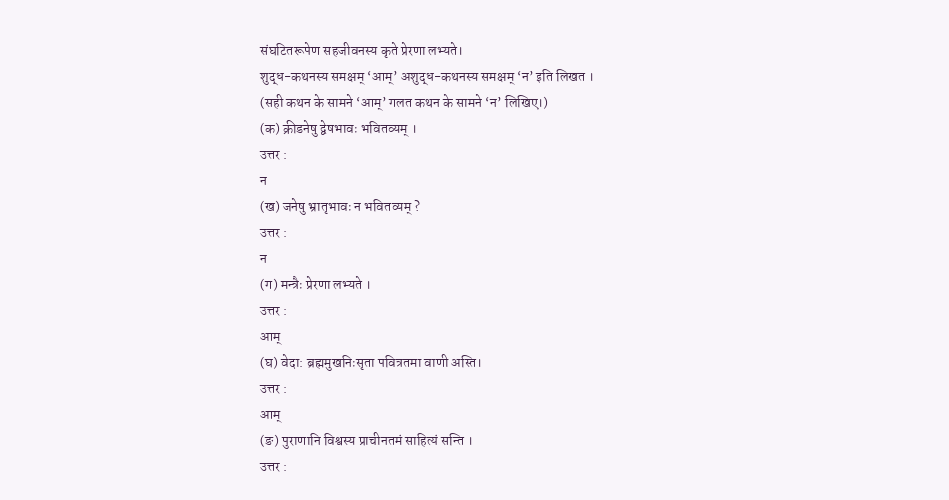संघटितरूपेण सहजीवनस्य कृते प्रेरणा लभ्यते।
शुद्ध-कथनस्य समक्षम् ‘आम्’ अशुद्ध-कथनस्य समक्षम् ‘न’ इति लिखत ।
(सही कथन के सामने ‘आम्’ गलत कथन के सामने ‘न’ लिखिए।)
(क) क्रीडनेषु द्वेषभावः भवितव्यम् ।
उत्तर :
न
(ख) जनेषु भ्रातृभावः न भवितव्यम् ?
उत्तर :
न
(ग) मन्त्रैः प्रेरणा लभ्यते ।
उत्तर :
आम्
(घ) वेदा: ब्रह्ममुखनिःसृता पवित्रतमा वाणी अस्ति।
उत्तर :
आम्
(ङ) पुराणानि विश्वस्य प्राचीनतमं साहित्यं सन्ति ।
उत्तर :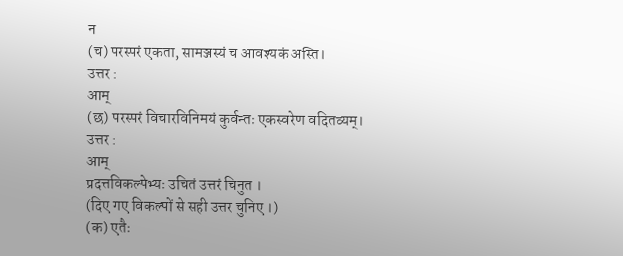न
(च) परस्परं एकता, सामञ्जस्यं च आवश्यकं अस्ति।
उत्तर :
आम्
(छ) परस्परं विचारविनिमयं कुर्वन्तः एकस्वरेण वदितव्यम्।
उत्तर :
आम्
प्रदत्तविकल्पेभ्यः उचितं उत्तरं चिनुत ।
(दिए गए विकल्पों से सही उत्तर चुनिए ।)
(क) एतैः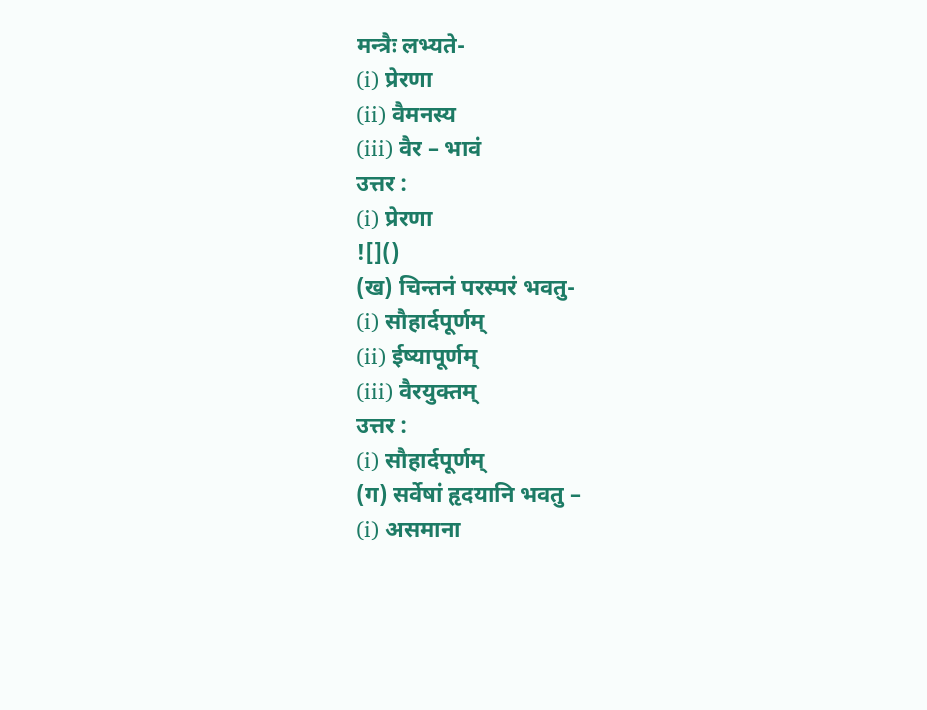मन्त्रैः लभ्यते-
(i) प्रेरणा
(ii) वैमनस्य
(iii) वैर – भावं
उत्तर :
(i) प्रेरणा
![]()
(ख) चिन्तनं परस्परं भवतु-
(i) सौहार्दपूर्णम्
(ii) ईष्यापूर्णम्
(iii) वैरयुक्तम्
उत्तर :
(i) सौहार्दपूर्णम्
(ग) सर्वेषां हृदयानि भवतु –
(i) असमाना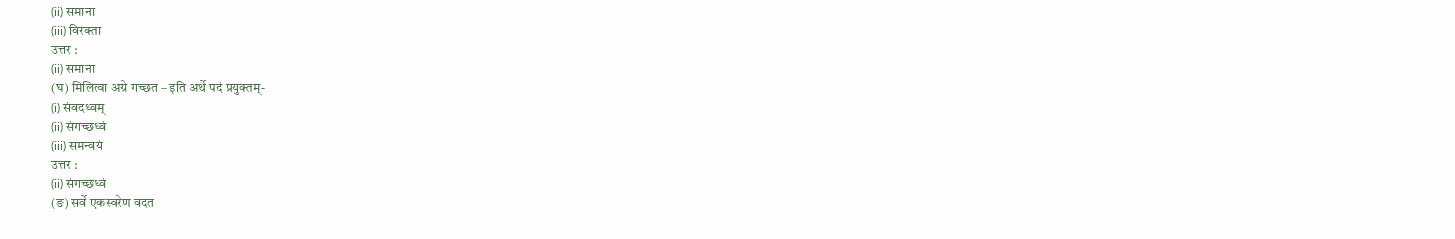(ii) समाना
(iii) विरक्ता
उत्तर :
(ii) समाना
(घ) मिलित्वा अग्रे गच्छत – इति अर्थे पदं प्रयुक्तम्-
(i) संवदध्वम्
(ii) संगच्छध्वं
(iii) समन्वयं
उत्तर :
(ii) संगच्छध्वं
(ङ) सर्वे एकस्वरेण वदत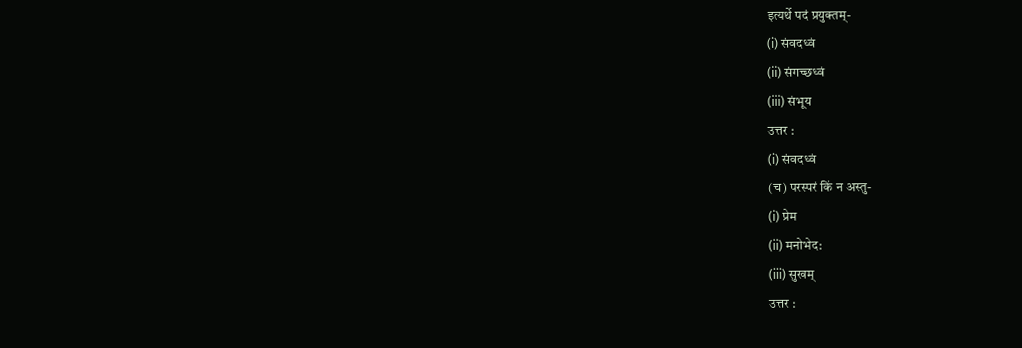इत्यर्थे पदं प्रयुक्तम्-
(i) संवदध्वं
(ii) संगच्छध्वं
(iii) संभूय
उत्तर :
(i) संवदध्वं
(च) परस्परं किं न अस्तु-
(i) प्रेम
(ii) मनोभेद:
(iii) सुखम्
उत्तर :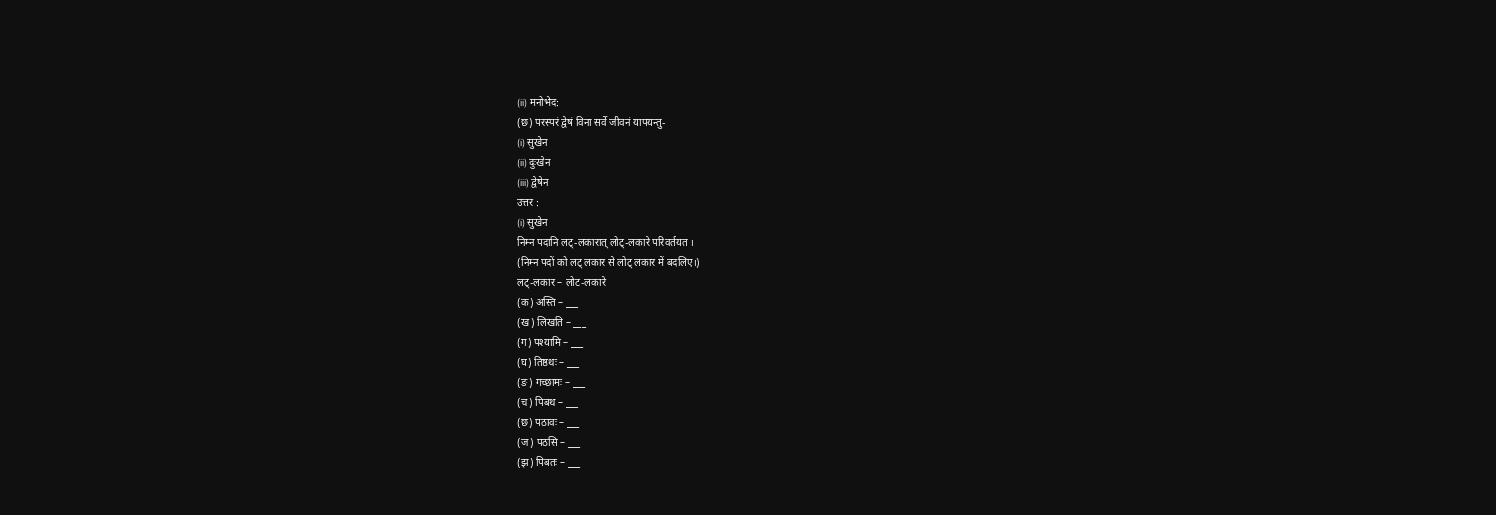(ii) मनोभेद:
(छ) परस्परं द्वेषं विना सर्वे जीवनं यापयन्तु-
(i) सुखेन
(ii) दुःखेन
(iii) द्वेषेन
उत्तर :
(i) सुखेन
निम्न पदानि लट्-लकारात् लोट्-लकारे परिवर्तयत ।
(निम्न पदों को लट् लकार से लोट् लकार में बदलिए।)
लट्-लकार – लोट-लकारे
(क) अस्ति – ___
(ख) लिखति – ___
(ग) पश्यामि – ___
(घ) तिष्ठथः – ___
(ङ) गच्छामः – ___
(च) पिबथ – ___
(छ) पठावः – ___
(ज) पठसि – ___
(झ) पिबतः – ___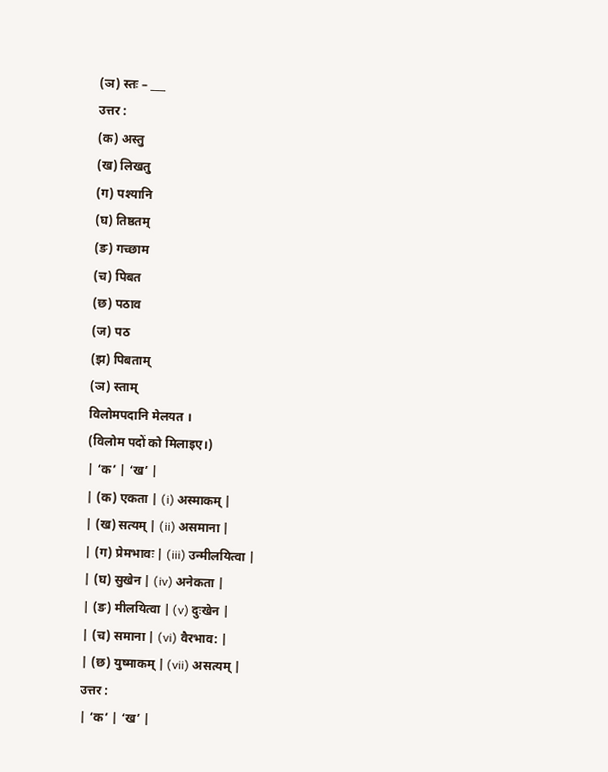(ञ) स्तः – ___
उत्तर :
(क) अस्तु
(ख) लिखतु
(ग) पश्यानि
(घ) तिष्ठतम्
(ङ) गच्छाम
(च) पिबत
(छ) पठाव
(ज) पठ
(झ) पिबताम्
(ञ) स्ताम्
विलोमपदानि मेलयत ।
(विलोम पदों को मिलाइए।)
| ‘क’ | ‘ख’ |
| (क) एकता | (i) अस्माकम् |
| (ख) सत्यम् | (ii) असमाना |
| (ग) प्रेमभावः | (iii) उन्मीलयित्वा |
| (घ) सुखेन | (iv) अनेकता |
| (ङ) मीलयित्वा | (v) दुःखेन |
| (च) समाना | (vi) वैरभाव: |
| (छ) युष्माकम् | (vii) असत्यम् |
उत्तर :
| ‘क’ | ‘ख’ |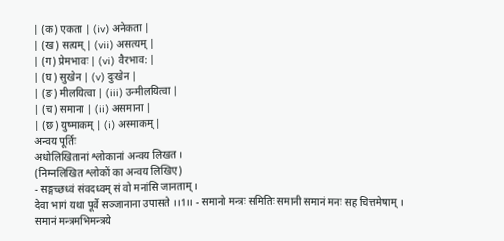| (क) एकता | (iv) अनेकता |
| (ख) सत्यम् | (vii) असत्यम् |
| (ग) प्रेमभावः | (vi) वैरभाव: |
| (घ) सुखेन | (v) दुःखेन |
| (ङ) मीलयित्वा | (iii) उन्मीलयित्वा |
| (च) समाना | (ii) असमाना |
| (छ) युष्माकम् | (i) अस्माकम् |
अन्वय पूर्तिः
अधोलिखितानां श्लोकानां अन्वय लिखत ।
(निम्नलिखित श्लोकों का अन्वय लिखिए)
- सङ्गच्छध्वं संवदध्वम् सं वो मनांसि जानताम् ।
देवा भागं यथा पूर्वे सञ्जानाना उपासते ।।1।। - समानो मन्त्रः समितिः समानी समानं मनः सह चित्तमेषाम् ।
समानं मन्त्रमभिमन्त्रये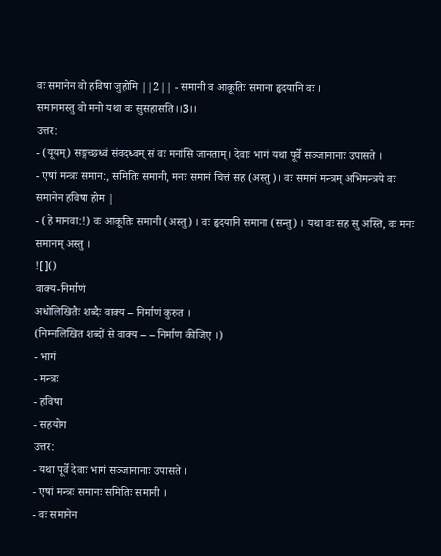वः समानेन वो हविषा जुहोमि ||2|| - समानी व आकूतिः समाना हृदयानि वः ।
समानमस्तु वो मनो यथा वः सुसहासति।।3।।
उत्तर:
- (यूयम्) सङ्गच्छध्वं संवदध्वम् सं वः मनांसि जानताम्। देवाः भागं यथा पूर्वे सञ्जानानाः उपासते ।
- एषां मन्त्रः समान:, समितिः समानी, मनः समानं चित्तं सह (अस्तु)। वः समानं मन्त्रम् अभिमन्त्रये वः समानेन हविषा होम |
- (हे मानवा:!) वः आकूतिः समानी (अस्तु) । वः हृदयानि समाना (सन्तु) । यथा वः सह सु अस्ति, वः मनः समानम् अस्तु ।
![]()
वाक्य-निर्माणं
अधोलिखितैः शब्दैः वाक्य – निर्माणं कुरुत ।
(निम्नलिखित शब्दों से वाक्य – – निर्माण कीजिए ।)
- भागं
- मन्त्रः
- हविषा
- सहयोग
उत्तर:
- यथा पूर्वे देवाः भागं सञ्जानानाः उपासते ।
- एषां मन्त्रः समानः समितिः समानी ।
- वः समानेन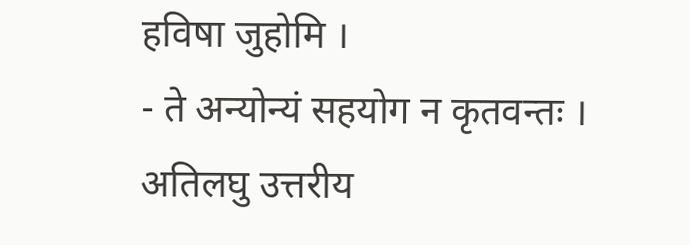हविषा जुहोमि ।
- ते अन्योन्यं सहयोग न कृतवन्तः ।
अतिलघु उत्तरीय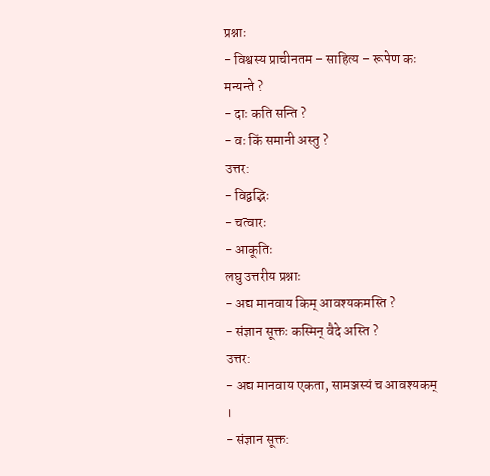प्रश्नाः
- विश्वस्य प्राचीनतम – साहित्य – रूपेण कः मन्यन्ते ?
- दाः कति सन्ति ?
- वः किं समानी अस्तु ?
उत्तर:
- विद्वद्भिः
- चत्वारः
- आकूतिः
लघु उत्तरीय प्रश्नाः
- अद्य मानवाय किम् आवश्यकमस्ति ?
- संज्ञान सूक्तः कस्मिन् वैदे अस्ति ?
उत्तर:
- अद्य मानवाय एकता, सामञ्जस्यं च आवश्यकम् ।
- संज्ञान सूक्त: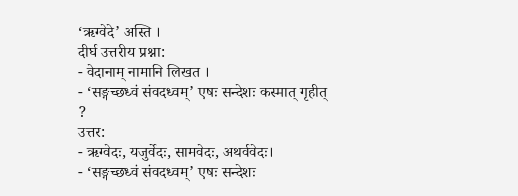‘ऋग्वेदे’ अस्ति ।
दीर्घ उत्तरीय प्रश्ना:
- वेदानाम् नामानि लिखत ।
- ‘सङ्गच्छध्वं संवदध्वम्’ एषः सन्देशः कस्मात् गृहीत् ?
उत्तर:
- ऋग्वेदः, यजुर्वेदः, सामवेदः, अथर्ववेदः।
- ‘सङ्गच्छध्वं संवदध्वम्’ एषः सन्देशः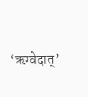‘ऋग्वेदात्’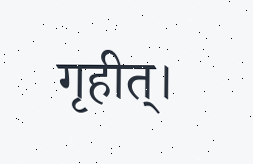गृहीत्।